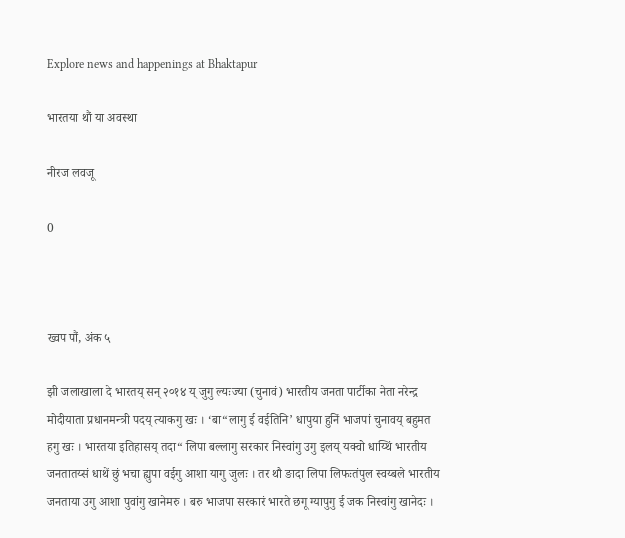Explore news and happenings at Bhaktapur

भारतया थौं या अवस्था

नीरज लवजू

0



ख्वप पौं, अंक ५

झी जलाखाला दे भारतय् सन् २०१४ य् जुगु ल्यःज्या (चुनावं) भारतीय जनता पार्टीका नेता नरेन्द्र मोदीयाता प्रधानमन्त्री पदय् त्याकगु खः । ‘बा“लागु ई वईतिनि’ धापुया हुनिं भाजपां चुनावय् बहुमत हगु खः । भारतया इतिहासय् तदा“ लिपा बल्लागु सरकार निस्वांगु उगु इलय् यक्वो धाय्थिं भारतीय जनतातय्सं धाथें छुं भचा ह्युपा वईगु आशा यागु जुलः । तर थौ ङादा लिपा लिफःतंपुल स्वय्बले भारतीय जनताया उगु आशा पुवांगु खानेमरु । बरु भाजपा सरकारं भारते छगू ग्यापुगु ई जक निस्वांगु खानेदः ।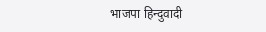भाजपा हिन्दुवादी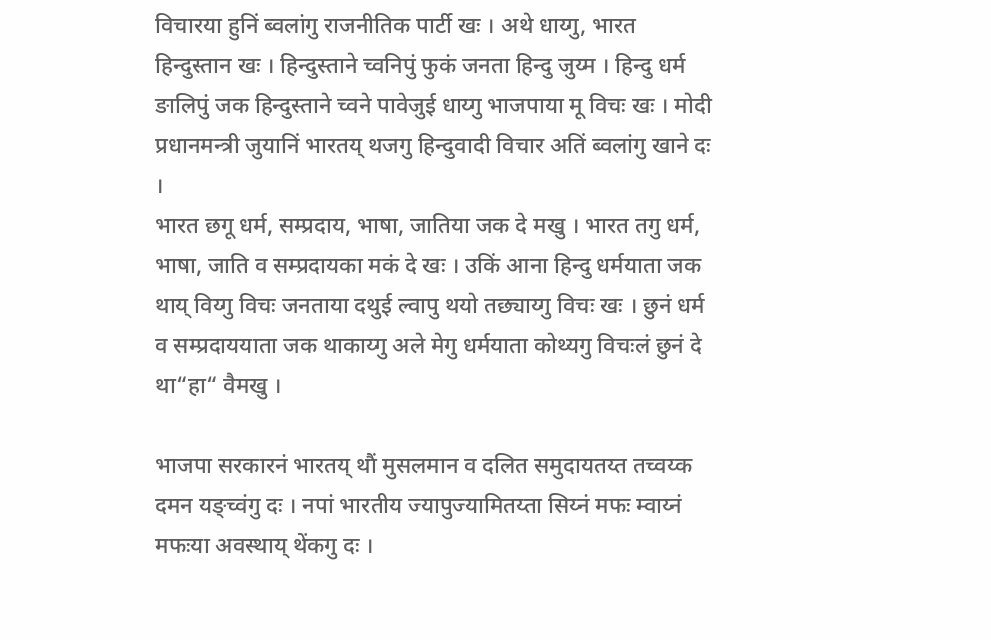विचारया हुनिं ब्वलांगु राजनीतिक पार्टी खः । अथे धाय्गु, भारत हिन्दुस्तान खः । हिन्दुस्ताने च्वनिपुं फुकं जनता हिन्दु जुय्म । हिन्दु धर्म ङालिपुं जक हिन्दुस्ताने च्वने पावेजुई धाय्गु भाजपाया मू विचः खः । मोदी प्रधानमन्त्री जुयानिं भारतय् थजगु हिन्दुवादी विचार अतिं ब्वलांगु खाने दः ।
भारत छगू धर्म, सम्प्रदाय, भाषा, जातिया जक दे मखु । भारत तगु धर्म, भाषा, जाति व सम्प्रदायका मकं दे खः । उकिं आना हिन्दु धर्मयाता जक थाय् विय्गु विचः जनताया दथुई ल्वापु थयो तछ्याय्गु विचः खः । छुनं धर्म व सम्प्रदाययाता जक थाकाय्गु अले मेगु धर्मयाता कोथ्यगु विचःलं छुनं दे था“हा“ वैमखु ।

भाजपा सरकारनं भारतय् थौं मुसलमान व दलित समुदायतय्त तच्वय्क दमन यङ्च्वंगु दः । नपां भारतीय ज्यापुज्यामितय्ता सिय्नं मफः म्वाय्नं मफःया अवस्थाय् थेंकगु दः ।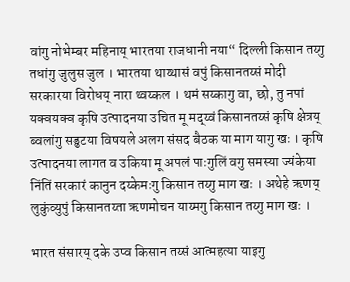वांगु नोभेम्बर महिनाय् भारतया राजधानी नया“ दिल्ली किसान तय्गु तधांगु जुलुस जुल । भारतया थाय्थासं वपुं किसानतय्सं मोदी सरकारया विरोधय् नारा थ्वय्कल । थमं सय्कागु वा, छो, तु नपां यक्वयक्व कृषि उत्पादनया उचित मू मद्य्वं किसानतय्सं कृषि क्षेत्रय् ब्वलांगु सड्ढटया विषयले अलग संसद बैठक या माग यागु खः । कृषि उत्पादनया लागत व उकिया मू अपलं पाःगुलिं वगु समस्या ज्यंकेया निंतिं सरकारं कानुन दय्केमःगु किसान तय्गु माग खः । अथेहे ऋणय् लुकुंव्युपुं किसानतय्ता ऋणमोचन याय्मगु किसान तय्गु माग खः ।

भारत संसारय् दके उप्व किसान तय्सं आत्महत्या याइगु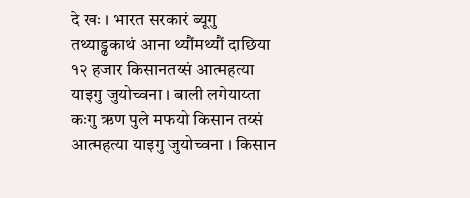दे खः । भारत सरकारं ब्यूगु तथ्याड्ढकाथं आना थ्यौंमथ्यौं दाछिया १२ हजार किसानतय्सं आत्महत्या याइगु जुयोच्वना । बाली लगेयाय्ता कःगु ऋण पुले मफयो किसान तय्सं आत्महत्या याइगु जुयोच्वना । किसान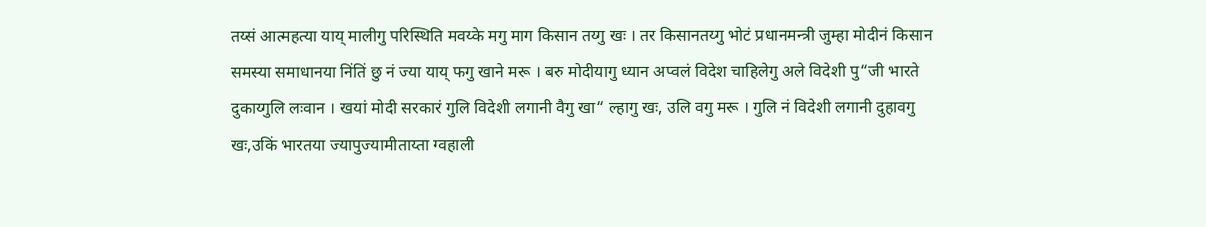तय्सं आत्महत्या याय् मालीगु परिस्थिति मवय्के मगु माग किसान तय्गु खः । तर किसानतय्गु भोटं प्रधानमन्त्री जुम्हा मोदीनं किसान समस्या समाधानया निंतिं छु नं ज्या याय् फगु खाने मरू । बरु मोदीयागु ध्यान अप्वलं विदेश चाहिलेगु अले विदेशी पु“जी भारते दुकाय्गुलि लःवान । खयां मोदी सरकारं गुलि विदेशी लगानी वैगु खा“ ल्हागु खः, उलि वगु मरू । गुलि नं विदेशी लगानी दुहावगु खः,उकिं भारतया ज्यापुज्यामीताय्ता ग्वहाली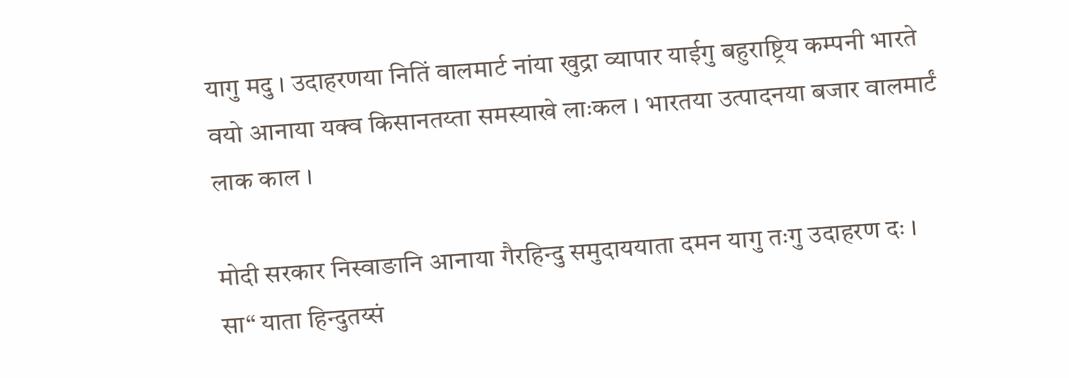यागु मदु । उदाहरणया नितिं वालमार्ट नांया खुद्रा व्यापार याईगु बहुराष्ट्रिय कम्पनी भारते वयो आनाया यक्व किसानतय्ता समस्याखे लाःकल । भारतया उत्पादनया बजार वालमार्टं लाक काल ।

मोदी सरकार निस्वाङानि आनाया गैरहिन्दु समुदाययाता दमन यागु तःगु उदाहरण दः । सा“ याता हिन्दुतय्सं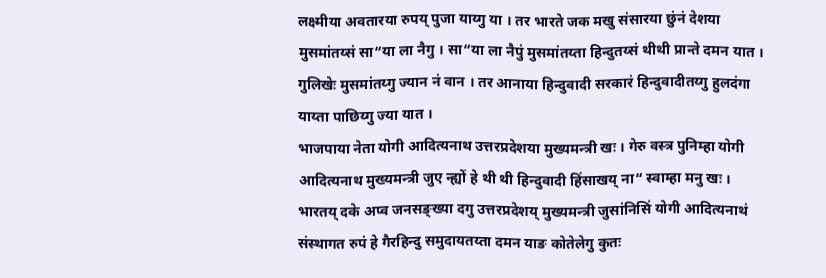लक्ष्मीया अवतारया रुपय् पुजा याय्गु या । तर भारते जक मखु संसारया छुंनं देशया मुसमांतय्सं सा“या ला नैगु । सा“या ला नैपुं मुसमांतय्ता हिन्दुतय्सं थीथी प्रान्ते दमन यात । गुलिखेः मुसमांतय्गु ज्यान नं वान । तर आनाया हिन्दुवादी सरकारं हिन्दुवादीतय्गु हुलदंगा याय्ता पाछिय्गु ज्या यात ।
भाजपाया नेता योगी आदित्यनाथ उत्तरप्रदेशया मुख्यमन्त्री खः । गेरु वस्त्र पुनिम्हा योगी आदित्यनाथ मुख्यमन्त्री जुए न्ह्यों हे थी थी हिन्दुवादी हिंसाखय् ना“ स्वाम्हा मनु खः । भारतय् दके अप्व जनसङ्ख्या दगु उत्तरप्रदेशय् मुख्यमन्त्री जुसांनिसिं योगी आदित्यनाथं संस्थागत रुपं हे गैरहिन्दु समुदायतय्ता दमन याङ कोतेलेगु कुतः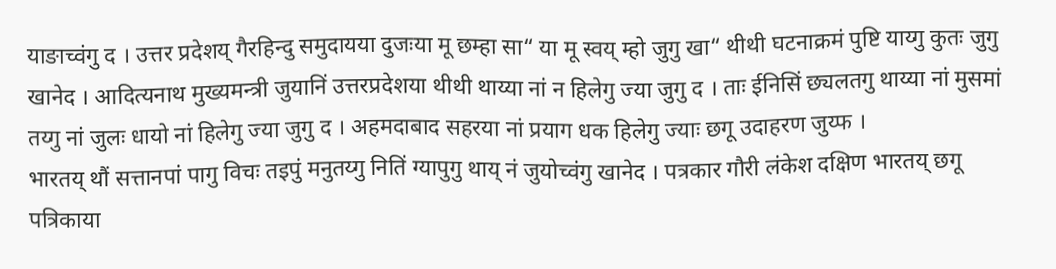याङाच्वंगु द । उत्तर प्रदेशय् गैरहिन्दु समुदायया दुजःया मू छम्हा सा“ या मू स्वय् म्हो जुगु खा“ थीथी घटनाक्रमं पुष्टि याय्गु कुतः जुगु खानेद । आदित्यनाथ मुख्यमन्त्री जुयानिं उत्तरप्रदेशया थीथी थाय्या नां न हिलेगु ज्या जुगु द । ताः ईनिसिं छ्यलतगु थाय्या नां मुसमां तय्गु नां जुलः धायो नां हिलेगु ज्या जुगु द । अहमदाबाद सहरया नां प्रयाग धक हिलेगु ज्याः छगू उदाहरण जुय्फ ।
भारतय् थौं सत्तानपां पागु विचः तइपुं मनुतय्गु नितिं ग्यापुगु थाय् नं जुयोच्वंगु खानेद । पत्रकार गौरी लंकेश दक्षिण भारतय् छगू पत्रिकाया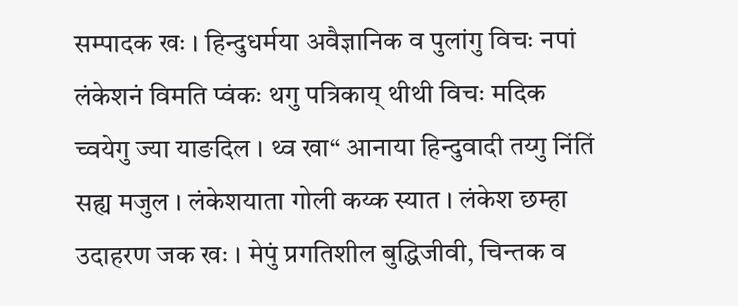सम्पादक खः । हिन्दुधर्मया अवैज्ञानिक व पुलांगु विचः नपां लंकेशनं विमति प्वंकः थगु पत्रिकाय् थीथी विचः मदिक च्वयेगु ज्या याङदिल । थ्व खा“ आनाया हिन्दुवादी तय्गु निंतिं सह्य मजुल । लंकेशयाता गोली कय्क स्यात । लंकेश छम्हा उदाहरण जक खः । मेपुं प्रगतिशील बुद्धिजीवी, चिन्तक व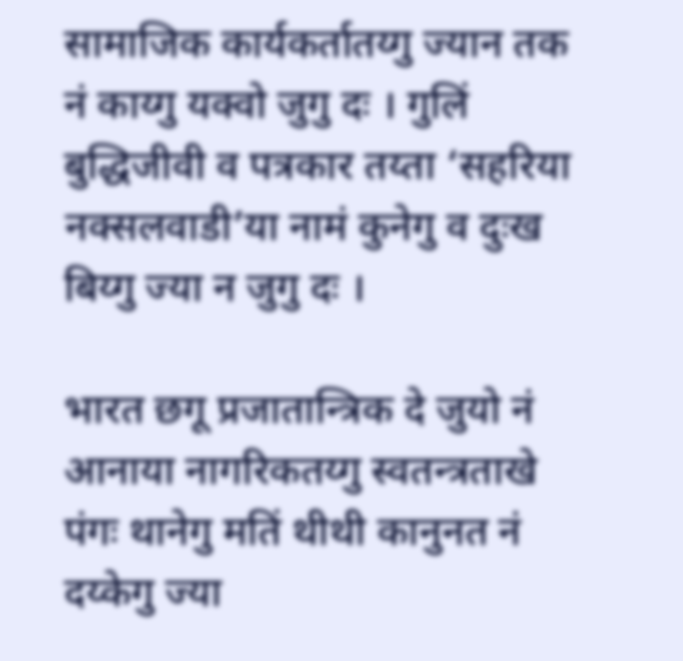सामाजिक कार्यकर्तातय्गु ज्यान तक नं काय्गु यक्वो जुगु दः । गुलिं बुद्धिजीवी व पत्रकार तय्ता ‘सहरिया नक्सलवाडी’या नामं कुनेगु व दुःख बिय्गु ज्या न जुगु दः ।

भारत छगू प्रजातान्त्रिक दे जुयो नं आनाया नागरिकतय्गु स्वतन्त्रताखे पंगः थानेगु मतिं थीथी कानुनत नं दय्केगु ज्या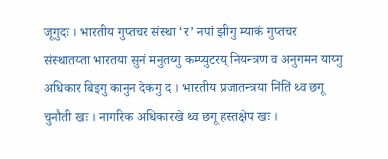जूगुदः । भारतीय गुप्तचर संस्था ‘र’ नपां झीगु म्याकं गुप्तचर संस्थातय्ता भारतया सुनं मनुतय्गु कम्प्युटरय् नियन्त्रण व अनुगमन याय्गु अधिकार बिइगु कानुन देकगु द । भारतीय प्रजातन्त्रया निंतिं थ्व छगू चुनौती खः । नागरिक अधिकारखे थ्व छगू हस्तक्षेप खः ।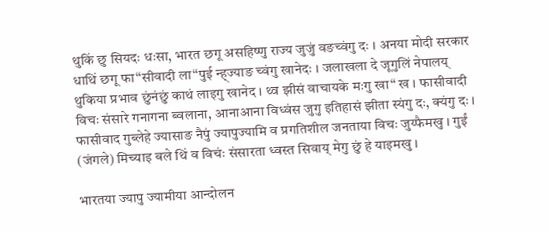थुकिं छु सियदः धःसा, भारत छगू असहिष्णु राज्य जुजुं वङच्वंगु दः । अनया मोदी सरकार धाथिं छगू फा“सीवादी ला“पुई न्ह्ज्याङ च्वंगु खानेदः । जलाखला दे जूगुलिं नेपालय् थुकिया प्रभाव छुंनंछुं काथं लाइगु खानेद । थ्व झीसं वाचायके मःगु खा“ ख । फासीवादी विचः संसारे गनागना ब्वलाना, आनाआना विध्वंस जुगु इतिहासं झीता स्यंगु दः, क्यंगु दः । फासीवाद गुब्लेहे ज्यासाङ नैपुं ज्यापुज्यामि व प्रगतिशील जनताया विचः जुय्फैमखु । गुईं (जंगले) मिच्याइ बले थिं व विचंः संसारता ध्वस्त सिवाय् मेगु छुं हे याइमखु ।

भारतया ज्यापु ज्यामीया आन्दोलन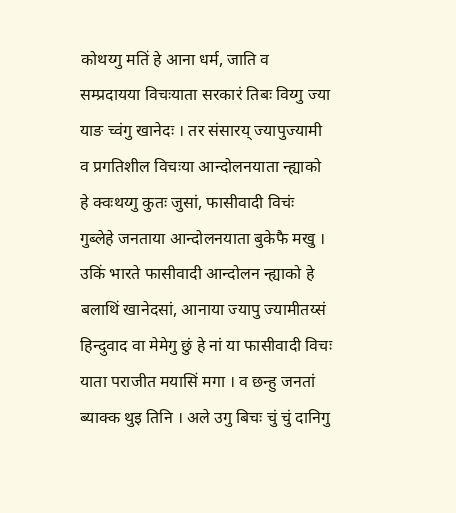कोथय्गु मतिं हे आना धर्म, जाति व सम्प्रदायया विचःयाता सरकारं तिबः विय्गु ज्या याङ च्वंगु खानेदः । तर संसारय् ज्यापुज्यामी व प्रगतिशील विचःया आन्दोलनयाता न्ह्याको हे क्वःथय्गु कुतः जुसां, फासीवादी विचंः गुब्लेहे जनताया आन्दोलनयाता बुकेफै मखु । उकिं भारते फासीवादी आन्दोलन न्ह्याको हे बलाथिं खानेदसां, आनाया ज्यापु ज्यामीतय्सं हिन्दुवाद वा मेमेगु छुं हे नां या फासीवादी विचः याता पराजीत मयासिं मगा । व छन्हु जनतां ब्याक्क थुइ तिनि । अले उगु बिचः चुं चुं दानिगु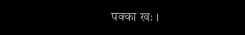पक्का खः ।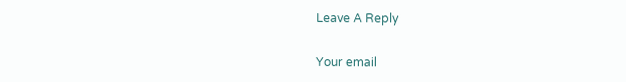Leave A Reply

Your email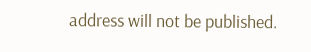address will not be published.